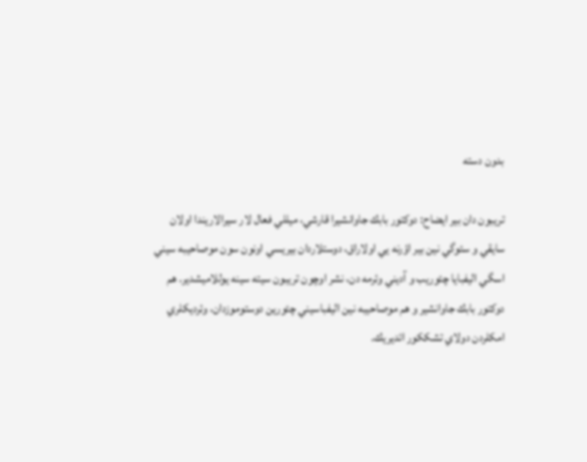بدون دسته

تريبون دان بير ايضاح: دوكتور بابك جاوانشيرا قارشي، ميللي فعال لار سيرالاريندا اولان سايقي و سئوگي نين بير اؤرنه يي اولاراق، دوستلاردان بيريسي اونون سون موصاحيبه سيني اسگي اليفبايا چئوريب و آديني وئرمه دن، نشر اوچون تريبون سيته سينه يوللاميشدير. هم دوكتور بابك جاوانشير و هم موصاحيبه نين اليفباسيني چئورين دوستوموزدان، وئرديكلري امكلردن دولاي تشككور ائديريك.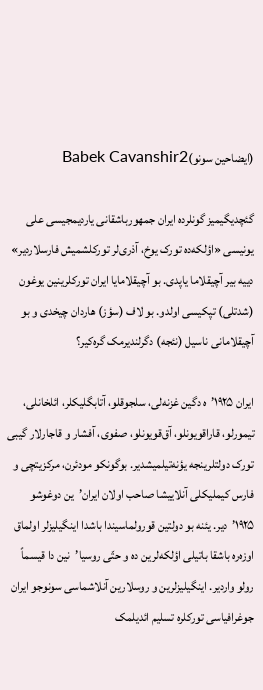(ايضاحين سونو)Babek Cavanshir2

گئچدیگیمیز گونلرده ایران جمهورباشقانی یاردیمجیسی علی یونیسی «اؤلکه‌ده تورک یوخ، آذری‌لر تورکلشمیش فارسلاردیر» دییه بیر آچیقلاما یاپدی. بو آچیقلامایا ایران تورکلرینین یوغون (شدتلی) تپکیسی اولدو. بو لاف (سؤز) هاردان چیخدی و بو آچیقلامانی ناسیل (نئجه) دگرلندیرمک گره‌کیر؟

ایران ۱۹۲۵’ه دگین غزنه‌لی، سلجوقلو، آتابگلیکلر، ائلخانلی، تیمورلو، قاراقویونلو، آق‌قویونلو، صفوی، آفشار و قاجارلار گیبی تورک دولتلرینجه یؤنه‌تیلمیشدیر. بوگونکو مودئرن، مرکزیتچی و فارس کیملیکلی آنلاییشا صاحب اولان ایران‌’ین دوغوشو ۱۹۲۵‌’دیر. یئنه بو دولتین قورولماسیندا باشدا اینگیلیزلر اولماق اوزه‌ره باشقا باتیلی اؤلکه‌لرین ده و حتّی روسیا‌’نین دا قیسماً رولو واردیر. اینگیلیزلرین و روسلارین آنلاشماسی سونوجو ایران جوغرافیاسی تورکلره تسلیم ائدیلمک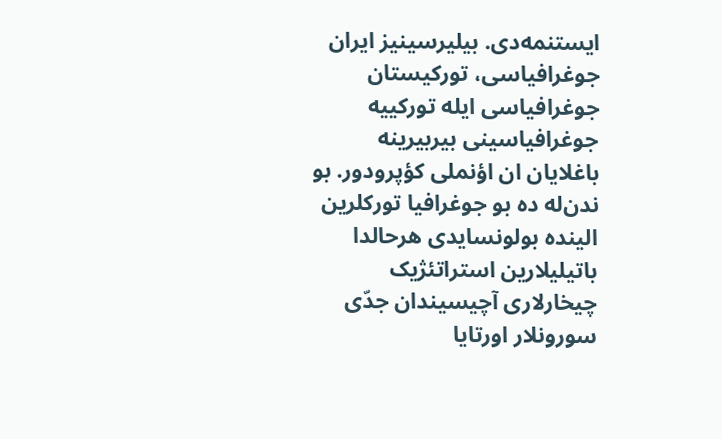ایستنمه‌دی. بیلیرسینیز ایران جوغرافیاسی، تورکیستان جوغرافیاسی ایله تورکییه جوغرافیاسینی بیربیرینه باغلایان ان اؤنملی کؤپرودور. بو ندن‌له ده بو جوغرافیا تورکلرین الینده بولونسایدی هرحالدا باتیلیلارین استراتئژیک چیخارلاری آچیسیندان جدّی سورونلار اورتایا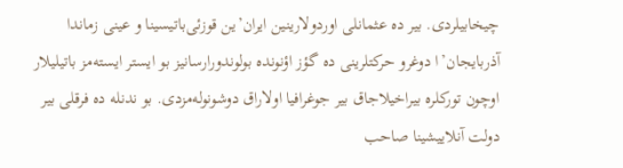چیخابیلردی. بیر ده عثمانلی اوردولارینین ایران’ین قوزئی‌باتیسینا و عینی زماندا آذربایجان‌’ا دوغرو حرکتلرینی ده گؤز اؤنونده بولوندورارسانیز بو ایستر ایسته‌مز باتیلیلار اوچون تورکلره بیراخیلاجاق بیر جوغرافیا اولاراق دوشونوله‌مزدی. بو ندنله ده فرقلی بیر دولت آنلاییشینا صاحب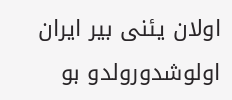اولان یئنی بیر ایران اولوشدورولدو بو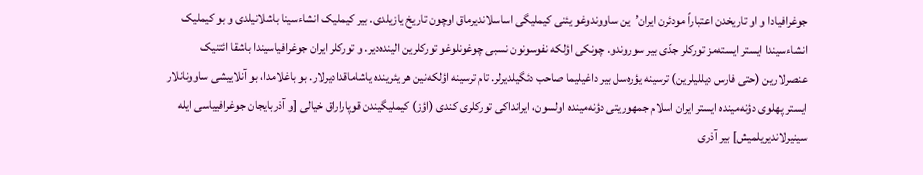جوغرافیادا و او تاریخدن اعتباراً مودئرن ایران’ین ساووندوغو یئنی کیملیگی اساسلاندیرماق اوچون تاریخ یازیلدی. بیر کیملیک انشاءسینا باشلانیلدی و بو کیملیک انشاءسیندا ایستر ایسته‌مز تورکلر جدّی بیر سوروندو. چونکی اؤلکه نفوسونون نسبی چوغونلوغو تورکلرین الینده‌دیر. و تورکلر ایران جوغرافیاسیندا باشقا ائتنیک عنصرلارین (حتی فارس دیللیلرین) ترسینه یؤره‌سل بیر داغیلیما صاحب دئگیلدیرلر. تام ترسینه اؤلکه‌نین هر یئرینده یاشاماقدادیرلار. بو باغلامدا، بو آنلاییشی ساوونانلار ایستر پهلوی دؤنه‌مینده ایستر ایران اسلام جمهوریتی دؤنه‌مینده اولسون، ایرانداکی تورکلری کندی (اؤز) کیملیگیندن قوپاراراق خیالی [و آذربایجان جوغرافییاسی ایله سینیرلاندیریلمیش] بیر آذری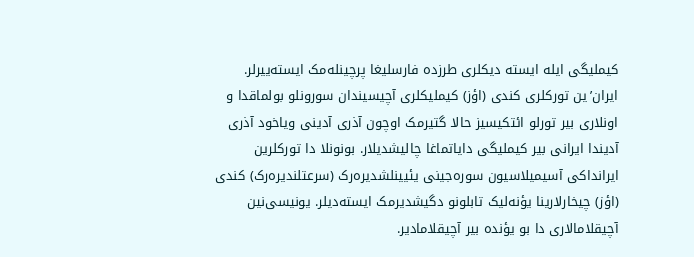کیملیگی‌ ایله ایسته ‌دیکلری طرزده فارسلیغا پرچینله‌مک ایسته‌ییرلر. ایران’ین تورکلری کندی (اؤز) کیملیکلری آچیسیندان سورونلو بولماقدا و اونلاری بیر تورلو ائتکیسیز حالا گتیرمک اوچون آذری آدینی ویاخود آذری آدیندا ایرانی بیر کیملیگی دایاتماغا چالیشدیلار. بونونلا دا تورکلرین ایرانداکی آسیمیلاسیون سوره‌جینی یئیینلشدیره‌رک (سرعتلندیره‌رک) کندی (اؤز) چیخارلارینا یؤنه‌لیک تابلونو دگیشدیرمک ایسته‌دیلر. یونیسی‌نین آچیقلامالاری دا بو یؤنده بیر آچیقلامادیر.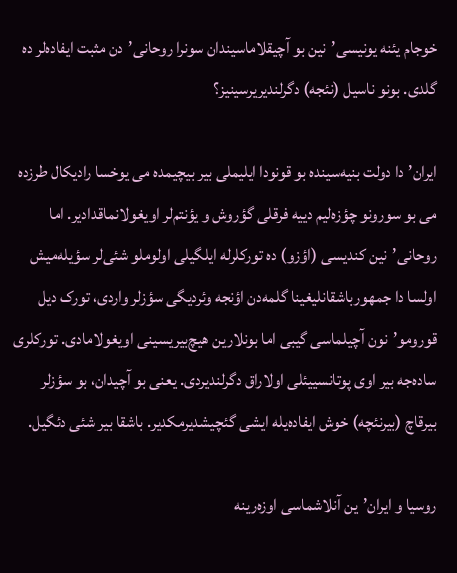خوجام یئنه یونیسی‌’نین بو آچیقلاماسیندان سونرا روحانی‌’دن مثبت ایفاده‌لر ده گلدی. بونو ناسیل (نئجه) دگرلندیریرسینیز؟

ایران‌’دا دولت بنیه‌سینده بو قونودا ایلیملی بیر بیچیمده می یوخسا رادیکال طرزده می بو سورونو چؤزه‌لیم دییه فرقلی گؤروش و یؤنتم‌لر اویغولانماقدادیر. اما روحانی‌’نین کندیسی (اؤزو) ده تورکلرله ایلگیلی اولوملو شئی‌لر سؤیله‌میش اولسا دا جمهورباشقانلیغینا گلمه‌دن اؤنجه وئردیگی سؤزلر واردی، تورک دیل قورومو‌’نون آچیلماسی گیبی اما بونلارین هیچ‌بیریسینی اویغولامادی. تورکلری ساده‌جه بیر اوی پوتانسییئلی اولاراق دگرلندیردی. یعنی بو آچیدان، بو سؤزلر بیرقاچ (بیرنئچه) خوش ایفاده‌یله ایشی گئچیشدیرمکدیر. باشقا بیر شئی دئگیل.

روسیا و ایران‌’ین آنلاشماسی اوزه‌رینه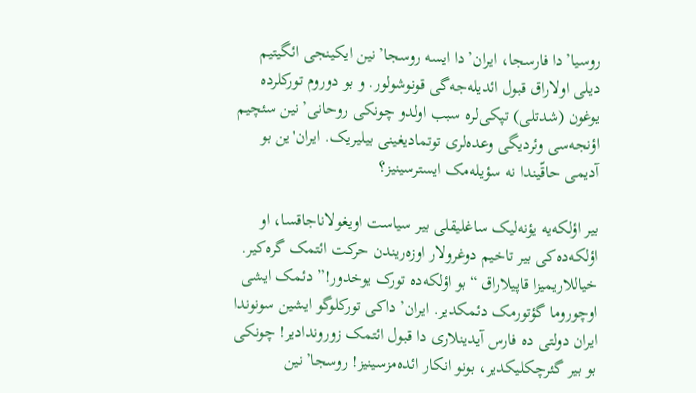روسیا’دا فارسجا، ایران‌’دا ایسه روسجا’نین ایکینجی ائگیتیم دیلی اولاراق قبول ائدیله‌جه‌گی قونوشولور. و بو دوروم تورکلرده یوغون (شدتلی) تپکی‌لره سبب اولدو چونکی روحانی‌’نین سئچیم اؤنجه‌سی وئردیگی وعده‌لری توتمادیغینی بیلیریک. ایران'ین بو آدیمی حاقّیندا نه سؤیله‌مک ایسترسینیز؟

بیر اؤلکه‌یه یؤنه‌لیک ساغلیقلی بیر سیاست اویغولاناجاقسا، او اؤلکه‌ده‌کی بیر تاخیم دوغرولار اوزه‌ریندن حرکت ائتمک گره‌کیر. خیاللاریمیزا قاپیلاراق “بو اؤلکه‌ده تورک یوخدور!” دئمک ایشی اوچوروما گؤتورمک دئمکدیر. ایران’داکی تورکلوگو ایشین سونوندا ایران دولتی ده فارس آیدینلاری دا قبول ائتمک زوروندادیر! چونکی بو بیر گئرچکلیکدیر، بونو انکار ائده‌مزسینیز! روسجا’نین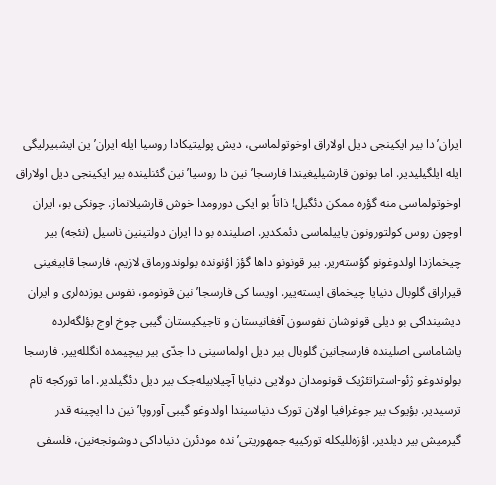ایران‌’دا بیر ایکینجی دیل اولاراق اوخوتولماسی، دیش پولیتیکادا روسیا ایله ایران’ین ایشبیرلیگی ایله ایلگیلیدیر. اما بونون قارشیلیغیندا فارسجا’نین دا روسیا‌’نین گئنلینده بیر ایکینجی دیل اولاراق اوخوتولماسی منه گؤره ممکن دئگیل! ذاتاً بو ایکی دورومدا خوش قارشیلانماز. چونکی بو، ایران اوچون روس کولتورونون یاییلماسی دئمکدیر. اصلینده بو دا ایران دولتینین ناسیل (نئجه) بیر چیخمازدا اولدوغونو گؤسته‌ریر. بیر قونونو داها گؤز اؤنونده بولوندورماق لازیم، فارسجا قابیغینی قیراراق گلوبال دنیایا چیخماق ایسته‌ییر. اویسا کی فارسجا’نین قونومو، نفوس یوزده‌لری و ایران دیشینداکی بو دیلی قونوشان نفوسون آفغانیستان و تاجیکیستان گیبی چوخ اوج بؤلگه‌لرده یاشاماسی اصلینده فارسجانین گلوبال بیر دیل اولماسینی دا جدّی بیر بیچیمده انگلله‌ییر. فارسجا بولوندوغو ژئو-استراتئژیک قونومدان دولایی دنیایا آچیلابیله‌جک بیر دیل دئگیلدیر. اما تورکجه تام ترسیدیر. بؤیوک بیر جوغرافیا اولان تورک دنیاسیندا اولدوغو گیبی آوروپا’نین دا ایچینه قدر گیرمیش بیر دیلدیر. اؤزه‌للیکله تورکییه جمهوریتی‌’نده مودئرن دنیاداکی دوشونجه‌نین، فلسفی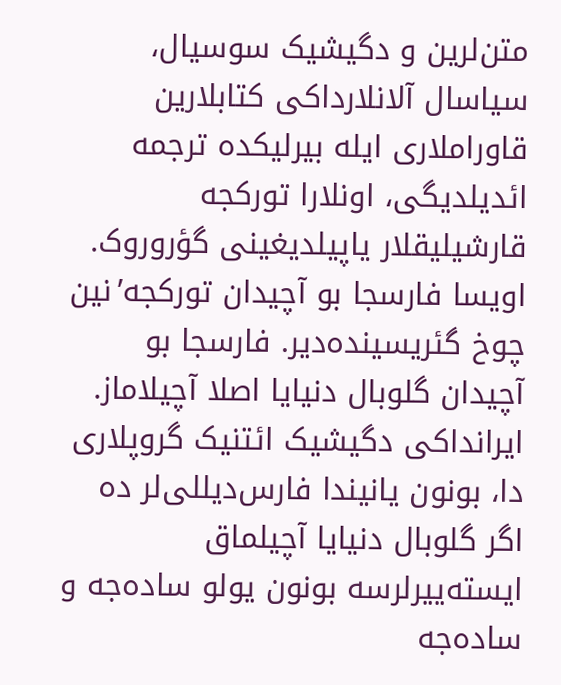متن‌لرین و دگیشیک سوسیال، سیاسال آلانلارداکی کتابلارین قاوراملاری ایله بیرلیکده ترجمه ائدیلدیگی، اونلارا تورکجه قارشیلیقلار یاپیلدیغینی گؤروروک. اویسا فارسجا بو آچیدان تورکجه‌’نین چوخ گئریسینده‌دیر. فارسجا بو آچیدان گلوبال دنیایا اصلا آچیلاماز. ایرانداکی دگیشیک ائتنیک گروپلاری دا، بونون یانیندا فارس‌دیللی‌لر ده اگر گلوبال دنیایا آچیلماق ایسته‌ییرلرسه بونون یولو ساده‌جه و ساده‌جه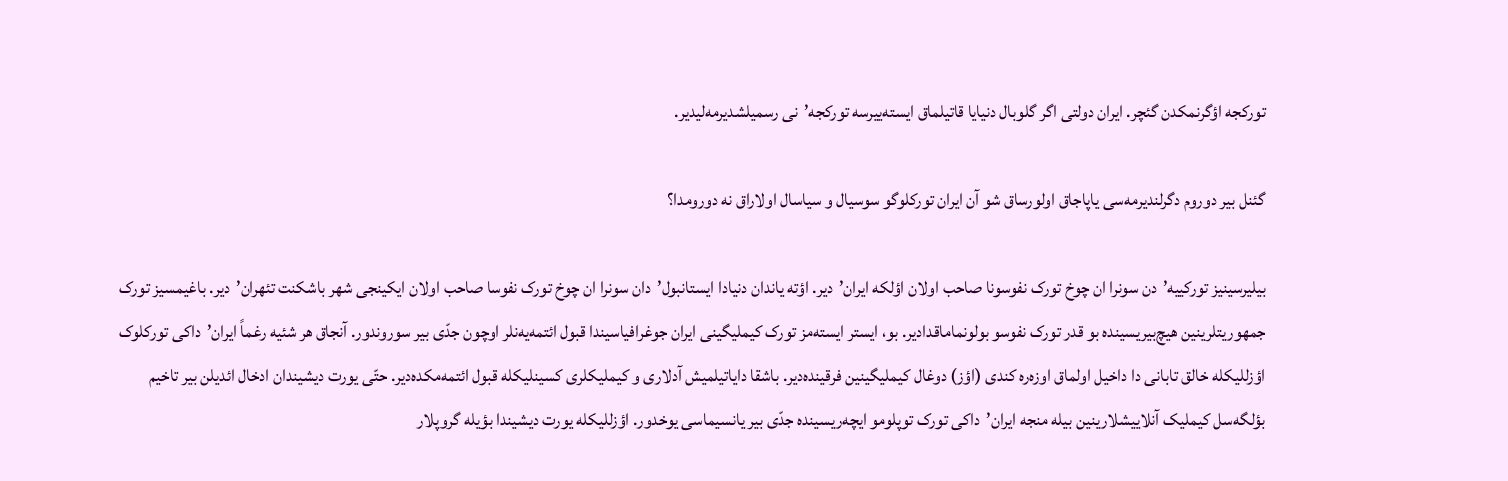تورکجه اؤگرنمکدن گئچر. ایران دولتی اگر گلوبال دنیایا قاتیلماق ایسته‌ییرسه تورکجه‌’نی رسمیلشدیرمه‌لیدیر.

گئنل بیر دوروم دگرلندیرمه‌سی یاپاجاق اولورساق شو آن ایران تورکلوگو سوسیال و سیاسال اولاراق نه دورومدا؟

بیلیرسینیز تورکییه’دن سونرا ان چوخ تورک نفوسونا صاحب اولان اؤلکه ایران‌’دیر. اؤته یاندان دنیادا ایستانبول‌’دان سونرا ان چوخ تورک نفوسا صاحب اولان ایکینجی شهر باشکنت تئهران‌’دیر. باغیمسیز تورک جمهوریتلرینین هیچ‌بیریسینده بو قدر تورک نفوسو بولونماماقدادیر. بو، ایستر ایسته‌مز تورک کیملیگینی ایران جوغرافیاسیندا قبول ائتمه‌یه‌نلر اوچون جدّی بیر سوروندور. آنجاق هر شئیه رغماً ایران’داکی تورکلوک اؤزللیکله خالق تابانی دا داخیل اولماق اوزه‌ره کندی (اؤز) دوغال کیملیگینین فرقینده‌دیر. باشقا دایاتیلمیش آدلاری و کیملیکلری کسینلیکله قبول ائتمه‌مکده‌دیر. حتّی یورت دیشیندان ادخال ائدیلن بیر تاخیم بؤلگه‌سل کیملیک آنلاییشلارینین بیله منجه ایران’داکی تورک توپلومو ایچه‌ریسینده جدّی بیر یانسیماسی یوخدور. اؤزللیکله یورت دیشیندا بؤیله گروپلار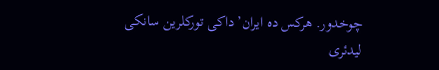چوخدور. هرکس ده ایران’داکی تورکلرین سانکی لیدئری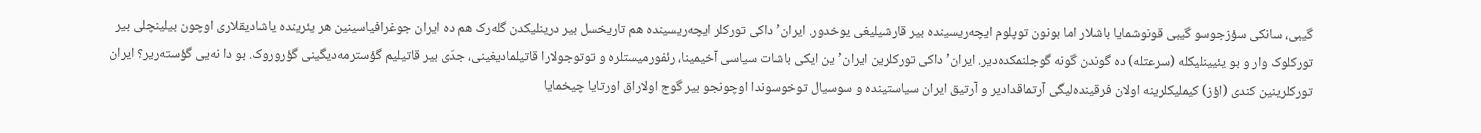گیبی، سانکی سؤزجوسو گیبی قونوشمایا باشلار اما بونون توپلوم ایچه‌ریسینده بیر قارشیلیغی یوخدور. ایران’داکی تورکلر ایچه‌ریسینده هم تاریخسل بیر درینلیکدن گله‌رک هم ده ایران جوغرافیاسینین هر یئرینده یاشادیقلاری اوچون بیلینچلی بیر تورکلوک وار و بو یئیینلیکله (سرعتله) ده گوندن گونه گوجلنمکده‌دیر. ایران’داکی تورکلرین ایران‌’ین ایکی باشات سیاسی آخیمینا، رئفورمیستلره و توتوجولارا قاتیلمادیغینی، جدّی بیر قاتیلیم گؤسترمه‌دیگینی گؤروروک. بو دا نه‌یی گؤسته‌ریر؟ ایران تورکلرینین کندی (اؤز) کیملیکلرینه اولان فرقینده‌لیگی آرتماقدادیر و آرتیق ایران سیاستینده و سوسیال توخوسوندا اوچونجو بیر گوج اولاراق اورتایا چیخمایا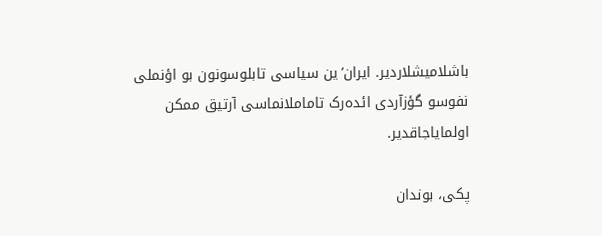باشلامیشلاردیر. ایران’ین سیاسی تابلوسونون بو اؤنملی نفوسو گؤزآردی ائده‌رک تاماملانماسی آرتیق ممکن اولمایاجاقدیر.

پکی، بوندان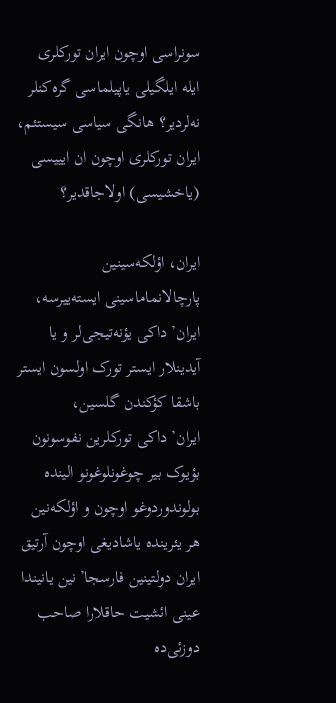سونراسی اوچون ایران تورکلری‌ ایله ایلگیلی یاپیلماسی گره‌کنلر نه‌لردیر؟ هانگی سیاسی سیستئم، ایران تورکلری اوچون ان ایییسی (یاخشیسی) اولاجاقدیر؟

ایران، اؤلکه‌سینین پارچالانماماسینی ایسته‌ییرسه، ایران‌’داکی یؤنه‌تیجی‌لر و یا آیدینلار ایستر تورک اولسون ایستر باشقا کؤکندن گلسین، ایران’داکی تور‌کلرین نفوسونون بؤیوک بیر چوغونلوغونو الینده بولوندوردوغو اوچون و اؤلکه‌نین هر یئرینده یاشادیغی اوچون آرتیق ایران دولتینین فارسجا’نین یانیندا عینی ائشیت حاقلارا صاحب دوزئی‌ده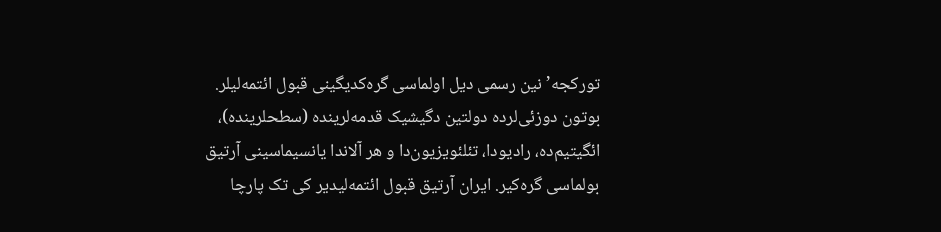تورکجه‌’نین رسمی دیل اولماسی گره‌کدیگینی قبول ائتمه‌لیلر. بوتون دوزئی‌لرده دولتین دگیشیک قدمه‌لرینده (سطحلرینده)، ائگیتیم‌ده، رادیودا، تئلئویزیون‌دا و هر آلاندا یانسیماسینی آرتیق بولماسی گره‌کیر. ایران آرتیق قبول ائتمه‌لیدیر کی تک پارچا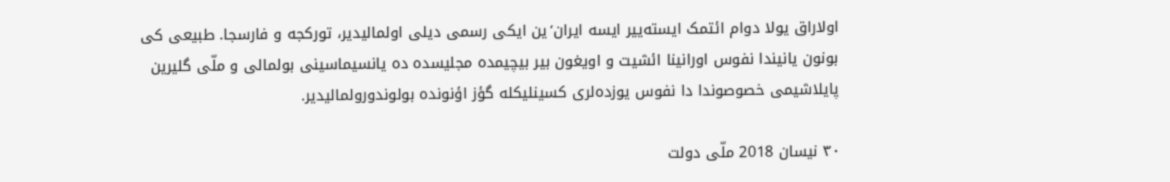اولاراق یولا دوام ائتمک ایسته‌ییر ایسه ایران’ین ایکی رسمی دیلی اولمالیدیر، تورکجه و فارسجا. طبیعی کی بونون یانیندا نفوس اورانینا ائشیت و اویغون بیر بیچیمده مجلیسده ده یانسیماسینی بولمالی و ملّی گلیرین پایلاشیمی خصوصوندا دا نفوس یوزده‌لری کسینلیکله گؤز اؤنونده بولوندورولمالیدیر.

۳۰ نیسان 2018 ملّی دولت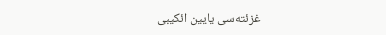غزئته‌سی یایین ائکیبی